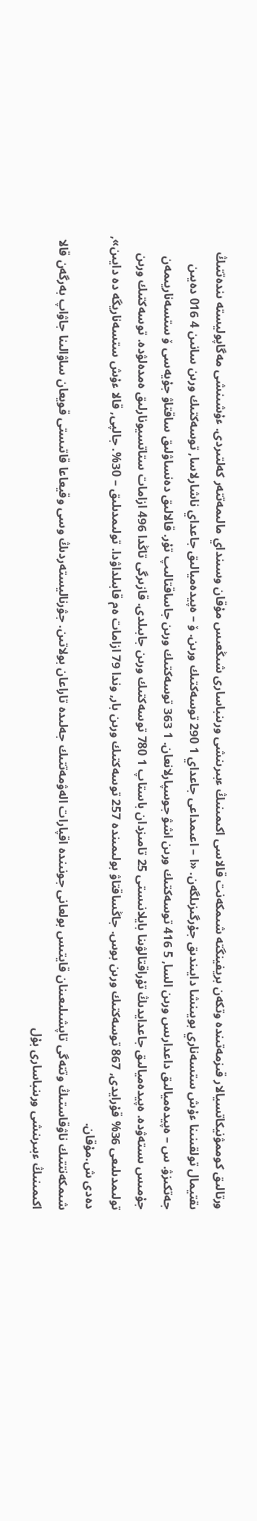ورتالىق كوممۋنيكاتسيالار قىزمەتىندە وتكەن بريفينگتە شىمكەنت قالاسى اكىمىنىڭ ءبىرىنشى ورىنباسارى شىڭعىس مۇقان وسىنداي مالىمەتتەر كەلتىردى. ءۇشىنشى مەگاپوليستە ىندەتتىڭ ىقتيمال تولقىنىنا ءۇش ستسەناري بويىنشا دايىندىق جۇرگىزىلگەن. «ا – اعىمداعى جاعداي 1 290 توسەكتىك ورىن. ۆ – ەپيدەميالىق جاعداي ناشارلاسا, توسەكتىك ورىن سانىن 4 016 دەيىن جەتكىزۋ. س – ەپيدەميالىق داعدارىس ورىن السا, 5 416 توسەكتىك ورىن اشۋ جوسپارلانعان. 1 363 توسەكتىك ورىن جاساقتالىپ تۇر. قالالىق دەنساۋلىق ساقتاۋ جۇيەسى ۆ ستسەناريىمەن جۇمىس ىستەۋدە. ەپيدەميالىق جاعدايدىڭ تۇراقتالۋىنا بايلانىستى 25 تامىزدان باستاپ 1 780 توسەكتىك ورىن جابىلدى. قازىرگى تاڭدا 496 ازامات ستاتسيونارلىق ەمدەلۋدە. توسەكتىك ورىن تولىمدىلىعى 36% قۇرايدى, 867 توسەكتىك ورىن بوس. جاڭساقتاۋ بولىمىندە 257 توسەكتىك ورىن بار, وندا 79 ازامات ەم قابىلداۋدا. تولىمدىلىق – 30%. جالپى, قالا ءۇش ستسەناريگە دە دايىن», دەدى ش.مۇقان.
شىمكەنتتىك ناۋقاستىڭ وتتەگى تاپشىلىعىنان قايتىس بولعانى جونىندە اقپارات الەۋمەتتىك جەلىدە تاراعان بولاتىن. جۋرناليستەردىڭ وسى وقيعاعا قاتىستى قويعان ساۋالىنا جاۋاپ بەرگەن قالا اكىمىنىڭ ءبىرىنشى ورىنباسارى بۇل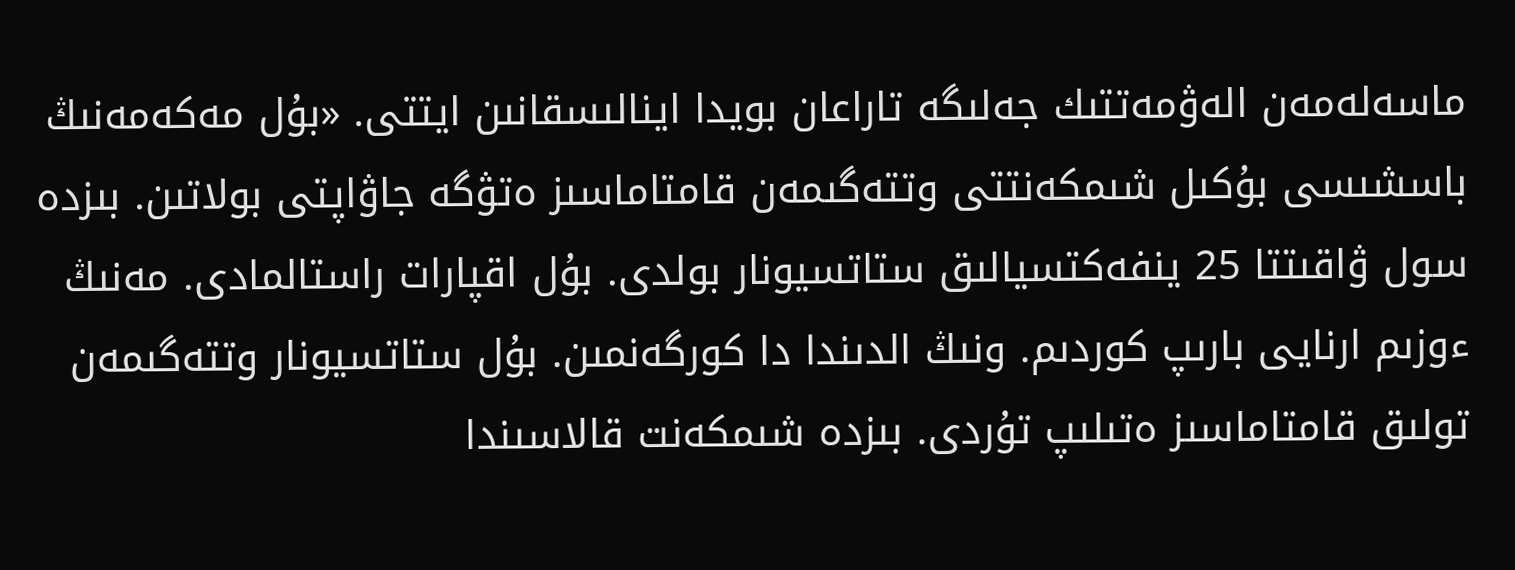ماسەلەمەن الەۋمەتتىك جەلىگە تاراعان بويدا اينالىسقانىن ايتتى. «بۇل مەكەمەنىڭ باسشىسى بۇكىل شىمكەنتتى وتتەگىمەن قامتاماسىز ەتۋگە جاۋاپتى بولاتىن. بىزدە سول ۋاقىتتا 25 ينفەكتسيالىق ستاتسيونار بولدى. بۇل اقپارات راستالمادى. مەنىڭ ءوزىم ارنايى بارىپ كوردىم. ونىڭ الدىندا دا كورگەنمىن. بۇل ستاتسيونار وتتەگىمەن تولىق قامتاماسىز ەتىلىپ تۇردى. بىزدە شىمكەنت قالاسىندا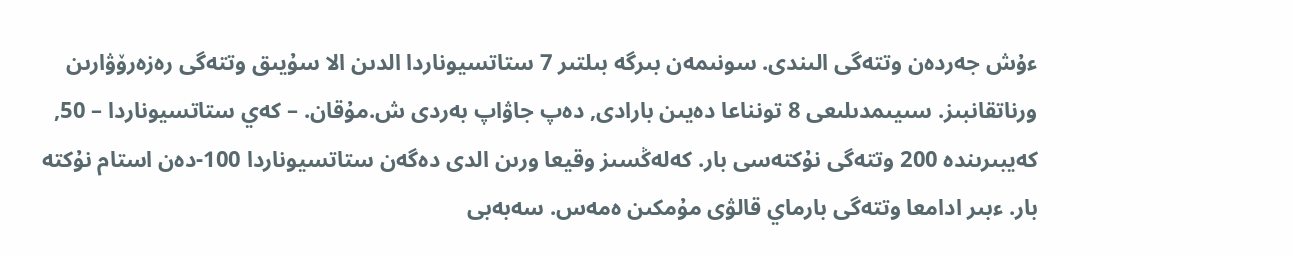ءۇش جەردەن وتتەگى الىندى. سونىمەن بىرگە بىلتىر 7 ستاتسيوناردا الدىن الا سۇيىق وتتەگى رەزەرۆۋارىن ورناتقانبىز. سىيىمدىلىعى 8 تونناعا دەيىن بارادى, دەپ جاۋاپ بەردى ش.مۇقان. – كەي ستاتسيوناردا – 50, كەيبىرىندە 200 وتتەگى نۇكتەسى بار. كەلەڭسىز وقيعا ورىن الدى دەگەن ستاتسيوناردا 100-دەن استام نۇكتە بار. ءبىر ادامعا وتتەگى بارماي قالۋى مۇمكىن ەمەس. سەبەبى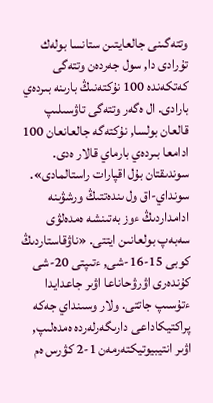وتتەگىنى جالعايتىن ستانسا بولەك تۇرادى دا, سول جەردەن وتتەگى كەتكەندە 100 نۇكتەنىڭ بارىنە بىردەي بارادى. ال ەگەر وتتەگى تاۋسىلىپ قالعان بولسا, نۇكتەگە جالعانعان 100 ادامعا بىردەي بارماي قالار ەدى. سوندىقتان بۇل اقپارات راستالمادى». سونداي-اق ول ىندەتتىڭ ورشۋىنە ادامداردىڭ ءوز بەتىنشە ەمدەلۋى سەبەپ بولعانىن ايتتى. «ناۋقاستاردىڭ كوبى 15-16-شى, ءتىپتى 20-شى كۇندەرى اۋرۋحاناعا اۋىر جاعدايدا ءتۇسىپ جاتتى. ولار وسىنداي جەكە پراكتيكاداعى دارىگەرلەردە ەمدەلىپ, اۋىر انتيبيوتيكتەرمەن 1-2 كۋرس ەم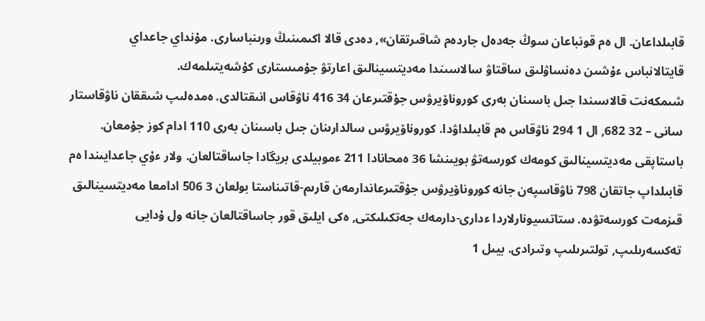قابىلداعان. ال ەم قونباعان سوڭ جەدەل جاردەم شاقىرتقان», دەدى قالا اكىمىنىڭ ورىنباسارى. مۇنداي جاعداي قايتالانباس ءۇشىن دەنساۋلىق ساقتاۋ سالاسىندا مەديتسينالىق اعارتۋ جۇمىستارى كۇشەيتىلمەك.
شىمكەنت قالاسىندا جىل باسىنان بەرى كوروناۆيرۋس جۇقتىرعان 34 416 ناۋقاس انىقتالدى. ەمدەلىپ شىققان ناۋقاستار سانى – 32 682, ال 1 294 ناۋقاس ەم قابىلداۋدا. كوروناۆيرۋس سالدارىنان جىل باسىنان بەرى 110 ادام كوز جۇمعان. باستاپقى مەديتسينالىق كومەك كورسەتۋ بويىنشا 36 ەمحانادا 211 ءموبيلدى بريگادا جاساقتالعان. ولار ءۇي جاعدايىندا ەم قابىلداپ جاتقان 798 ناۋقاسپەن جانە كوروناۆيرۋس جۇقتىرعاندارمەن قارىم-قاتىناستا بولعان 3 506 ادامعا مەديتسينالىق قىزمەت كورسەتۋدە. ستاتسيونارلاردا ءدارى-دارمەك جەتكىلىكتى, ەكى ايلىق قور جاساقتالعان جانە ول ۇدايى تەكسەرىلىپ, تولتىرىلىپ وتىرادى. بيىل 1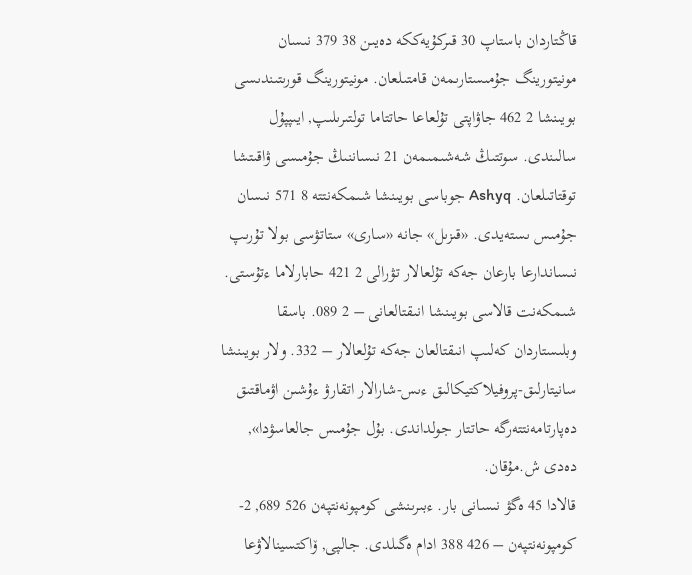قاڭتاردان باستاپ 30 قىركۇيەككە دەيىن 38 379 نىسان مونيتورينگ جۇمىستارىمەن قامتىلعان. مونيتورينگ قورىتىندىسى بويىنشا 2 462 جاۋاپتى تۇلعاعا حاتتاما تولتىرىلىپ, ايىپپۇل سالىندى. سوتتىڭ شەشىمىمەن 21 نىساننىڭ جۇمىسى ۋاقىتشا توقتاتىلعان. Ashyq جوباسى بويىنشا شىمكەنتتە 8 571 نىسان جۇمىس ىستەيدى. «قىزىل» جانە «سارى» ستاتۋسى بولا تۇرىپ نىساندارعا بارعان جەكە تۇلعالار تۋرالى 2 421 حابارلاما ءتۇستى. شىمكەنت قالاسى بويىنشا انىقتالعانى – 2 089. باسقا وبلىستاردان كەلىپ انىقتالعان جەكە تۇلعالار – 332. ولار بويىنشا سانيتارلىق-پروفيلاكتيكالىق ءىس-شارالار اتقارۋ ءۇشىن اۋماقتىق دەپارتامەنتتەرگە حاتتار جولداندى. بۇل جۇمىس جالعاسۋدا», دەدى ش.مۇقان.
قالادا 45 ەگۋ نىسانى بار. ءبىرىنشى كومپونەنتپەن 526 689, 2-كومپونەنتپەن – 426 388 ادام ەگىلدى. جالپى, ۆاكتسينالاۋعا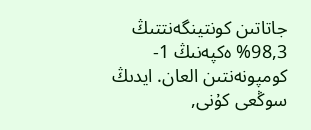جاتاتىن كونتينگەنتتىڭ 98,3% ەكپەنىڭ 1-كومپونەنتىن العان. ايدىڭ سوڭعى كۇنى,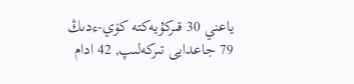ياعني 30 قىركۇيەكتە كۆي-ءدىڭ 79 جاعدايى تىركەلىپ, 42 ادام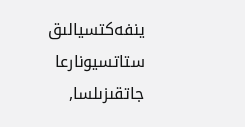ينفەكتسيالىق ستاتسيونارعا جاتقىزىلسا,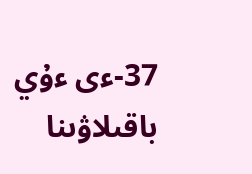37-ءى ءۇي باقىلاۋىنا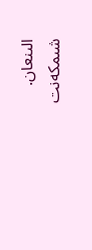الىنعان.
شىمكەنت